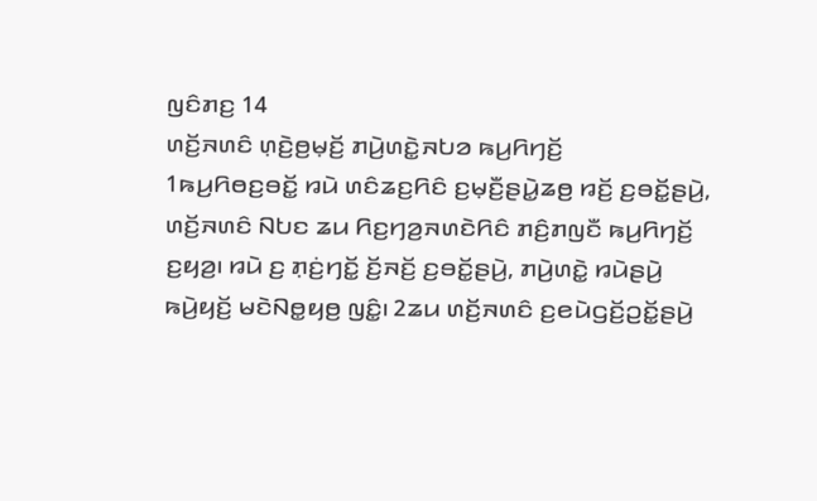ꤜꤢꤨꤊꤢ꤬ 14
ꤛꤢꤩ꤬ꤏꤛꤢꤨ ꤛ꤫ꤢꤧ꤬ꤥ꤬ꤗ꤫ꤢꤩ꤬ ꤊꤣꤧ꤬ꤛꤢꤧ꤭ꤏꤝꤤ ꤒꤣ꤬ꤖꤚꤢꤩ꤬
1ꤒꤣ꤬ꤖꤥꤢ꤬ꤋꤢꤩ꤭ ꤙꤣꤧ ꤛꤢꤨꤘꤢ꤬ꤖꤢꤨ ꤢ꤬ꤗ꤫ꤢꤪ꤬ꤔꤣꤧ꤭ꤘꤥ꤬ ꤙꤢꤩ꤬ ꤢ꤬ꤋꤢꤩ꤭ꤔꤣꤧ꤬, ꤛꤢꤩ꤬ꤏꤛꤢꤨ ꤡꤝꤢ ꤘꤣ ꤖꤢ꤬ꤚꤤ꤬ꤏꤛꤢꤧꤖꤢꤨ ꤊꤢꤨ꤬ꤊꤜꤢꤪ ꤒꤣ꤬ꤖꤚꤢꤩ꤬ ꤢ꤬ꤟꤤ꤬꤯ ꤙꤣꤧ ꤢ꤬ ꤊ꤫ꤢꤦ꤬ꤚꤢꤩ꤭ ꤢꤩ꤬ꤏꤢꤩ꤬ ꤢ꤬ꤋꤢꤩ꤭ꤔꤣꤧ꤬, ꤊꤣꤧ꤬ꤛꤢꤧ꤭ ꤙꤣꤧꤔꤣꤧ꤬ ꤒꤣꤧ꤬ꤟꤢꤩ꤬ ꤗꤢꤧꤡꤥ꤭ꤟꤥ꤬ ꤜꤢꤨ꤭꤯ 2ꤘꤣ ꤛꤢꤩ꤬ꤏꤛꤢꤨ ꤢ꤬ꤕꤣꤧꤞꤢꤩ꤬ꤑꤢꤩ꤭ꤔꤣꤧ꤬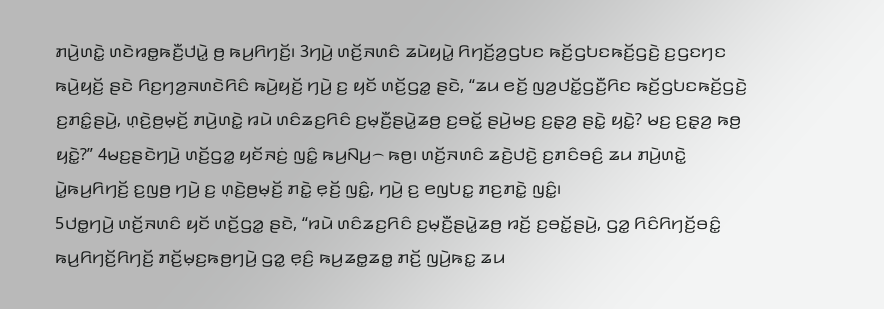ꤊꤣꤧ꤬ꤛꤢꤧ꤭ ꤛꤢꤧꤙꤥ꤭ꤒꤢꤪ꤬ꤓꤣꤧ꤭ ꤥ꤬ ꤒꤣ꤬ꤖꤚꤢꤩ꤬꤯ 3ꤚꤣꤧ꤬ ꤛꤢꤩ꤬ꤏꤛꤢꤨ ꤘꤣꤧꤟꤣꤧ꤭ ꤖꤚꤢꤩ꤬ꤤ꤬ꤞꤝꤢ ꤒꤢꤩ꤬ꤞꤝꤢꤒꤢꤩ꤬ꤞꤢꤧ꤬ ꤢ꤬ꤞꤢꤚꤢ ꤒꤣꤧ꤬ꤟꤢꤩ꤬ ꤔꤢꤧ ꤖꤢ꤬ꤚꤤ꤬ꤏꤛꤢꤧꤖꤢꤨ ꤒꤣꤧ꤬ꤟꤢꤩ꤬ ꤚꤣꤧ꤬ ꤢ꤬ ꤟꤢꤩ ꤛꤢꤩ꤬ꤞꤤ꤭ ꤔꤢꤧ, “ꤘꤣ ꤕꤢꤩ꤬ ꤜꤤ꤬ꤓꤢꤩ꤭ꤞꤢꤪ꤬ꤖꤢ ꤒꤢꤩ꤬ꤞꤝꤢꤒꤢꤩ꤬ꤞꤢꤧ꤬ ꤢ꤬ꤊꤢꤨ꤭ꤔꤣꤧ꤬, ꤛ꤫ꤢꤧ꤬ꤥ꤬ꤗ꤫ꤢꤩ꤬ ꤊꤣꤧ꤬ꤛꤢꤧ꤭ ꤙꤣꤧ ꤛꤢꤨꤘꤢ꤬ꤖꤢꤨ ꤢ꤬ꤗ꤫ꤢꤪ꤬ꤔꤣꤧ꤭ꤘꤥ꤬ ꤢ꤬ꤋꤢꤩ꤭ ꤔꤣꤧ꤬ꤗꤢ꤬ ꤢ꤬ꤔ꤫ꤤ꤬ ꤔꤢꤧ꤭ ꤟꤢꤧ꤭? ꤗꤢ꤬ ꤢ꤬ꤔ꤫ꤤ꤬ ꤒꤥ꤬ ꤟꤢꤧ꤭?” 4ꤗꤢ꤬ꤔꤢꤧꤚꤣꤧ꤬ ꤛꤢꤩ꤬ꤞꤤ꤭ ꤟꤢꤩꤏꤢꤦ꤬ ꤜꤢꤨ꤭ ꤒꤣ꤬ꤡꤣ꤬꤮ ꤒꤥ꤬꤯ ꤛꤢꤩ꤬ꤏꤛꤢꤨ ꤘꤢꤧ꤬ꤓꤢꤧ꤬ ꤢ꤬ꤊꤢꤨꤋꤢꤨ꤬ ꤘꤣ ꤊꤣꤧ꤬ꤛꤢꤧ꤭ ꤣꤧ꤭ꤒꤣ꤬ꤖꤚꤢꤩ꤬ ꤢ꤬ꤜꤥ꤬ ꤚꤣꤧ꤬ ꤢ꤬ ꤛ꤫ꤢꤧ꤬ꤥ꤬ꤗ꤫ꤢꤩ꤬ ꤊꤢꤧ꤭ ꤕ꤫ꤢꤩ꤬ ꤜꤢꤨ꤭, ꤚꤣꤧ꤬ ꤢ꤬ ꤕꤜꤝꤢ꤭ ꤊꤢ꤬ꤊꤢꤧ꤭ ꤜꤢꤨ꤭꤯
5ꤓꤥ꤭ꤚꤣꤧ꤬ ꤛꤢꤩ꤬ꤏꤛꤢꤨ ꤟꤢꤩ ꤛꤢꤩ꤬ꤞꤤ꤭ ꤔꤢꤧ, “ꤙꤣꤧ ꤛꤢꤨꤘꤢ꤬ꤖꤢꤨ ꤢ꤬ꤗ꤫ꤢꤪ꤬ꤔꤣꤧ꤭ꤘꤥ꤬ ꤙꤢꤩ꤬ ꤢ꤬ꤋꤢꤩ꤭ꤔꤣꤧ꤬, ꤞꤤ꤭ ꤖꤢꤨꤖꤚꤢꤩ꤬ꤋꤢꤨ꤭ ꤒꤣ꤬ꤖꤚꤢꤩ꤬ꤖꤚꤢꤩ꤬ ꤊꤢꤩ꤬ꤗ꤫ꤢ꤬ꤒꤥ꤬ꤚꤣꤧ꤬ ꤞꤤ꤭ ꤕ꤫ꤢꤨ꤬ ꤒꤣ꤬ꤘꤥ꤭ꤘꤥ꤭ ꤊꤢꤩ꤬ ꤜꤣꤧ꤬ꤒꤢ꤭ ꤘꤣ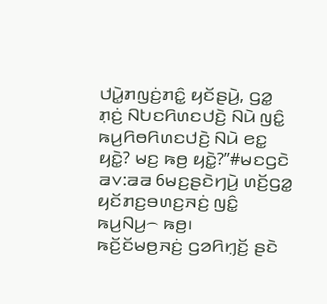ꤓꤣꤧ꤭ꤊꤜꤢꤦ꤬ꤊꤢꤨ꤭ ꤟꤢꤩꤔꤣꤧ꤬, ꤞꤤ꤭ ꤊ꤫ꤢꤦ꤬ ꤡꤝꤢꤖꤛꤢꤓꤢꤧ꤬ ꤡꤣꤧ ꤜꤢꤨ꤭ ꤒꤣ꤬ꤖꤥꤖꤛꤢꤓꤢꤧ꤬ ꤡꤣꤧ ꤕꤢ꤭ ꤟꤢꤧ꤭? ꤗꤢ꤬ ꤒꤥ꤬ ꤟꤢꤧ꤭?”#ꤗꤢꤞꤢꤧ ꤁꤂:꤁꤁ 6ꤗꤢ꤬ꤔꤢꤧꤚꤣꤧ꤬ ꤛꤢꤩ꤬ꤞꤤ꤭ ꤟꤢꤩꤊꤢ꤬ꤋꤛꤢ꤬ꤏꤢꤦ꤬ ꤜꤢꤨ꤭ ꤒꤣ꤬ꤡꤣ꤬꤮ ꤒꤥ꤬꤯
ꤒꤢꤩ꤬ꤢꤩꤗꤥ꤬ꤏꤢꤦ꤬ ꤞꤤꤖꤚ꤫ꤢꤩ꤬ ꤔꤢꤧ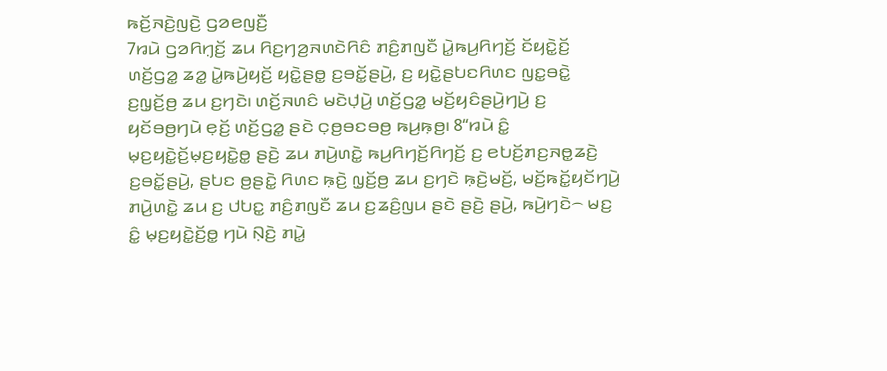ꤒꤢꤩ꤬ꤏꤢꤧ꤬ꤜꤢꤧ꤬ ꤞꤤꤕꤜꤢꤪ꤬
7ꤙꤣꤧ ꤞꤤꤖꤚ꤫ꤢꤩ꤬ ꤘꤣ ꤖꤢ꤬ꤚꤤ꤬ꤏꤛꤢꤧꤖꤢꤨ ꤊꤢꤨ꤬ꤊꤜꤢꤪ ꤣꤧ꤭ꤒꤣ꤬ꤖꤚꤢꤩ꤬ ꤢꤩꤟꤢꤧ꤭ꤢꤩ꤬ ꤛꤢꤩ꤬ꤞꤤ꤭ ꤘꤤ꤭ ꤣꤧ꤭ꤒꤣꤧ꤬ꤟꤢꤩ꤬ ꤟꤢꤧ꤭ꤔꤥ꤭ ꤢ꤬ꤋꤢꤩ꤭ꤔꤣꤧ꤬, ꤢ꤬ ꤟꤢꤧ꤭ꤔꤝꤢꤖꤛꤢ ꤜꤢ꤭ꤋꤢꤧ꤭ ꤢ꤬ꤜ꤫ꤢꤩ꤬ꤥ꤬ ꤘꤣ ꤢ꤬ꤚꤢꤧ꤯ ꤛꤢꤩ꤬ꤏꤛꤢꤨ ꤗꤢꤧꤓ꤫ꤣꤧ꤬ ꤛꤢꤩ꤬ꤞꤤ꤭ ꤗꤢꤩ꤬ꤟꤢꤨꤔꤣꤧ꤬ꤚꤣꤧ꤬ ꤢ꤬ ꤟꤢꤩꤋꤥ꤬ꤚꤣꤧ ꤕ꤫ꤢꤩ꤬ ꤛꤢꤩ꤬ꤞꤤ꤭ ꤔꤢꤧ ꤍ꤫ꤥ꤬ꤋꤢꤋꤥ꤬ ꤒꤣ꤬ꤒ꤫ꤥ꤬꤯ 8“ꤙꤣꤧ ꤢꤨ꤭ ꤗ꤫ꤢ꤬ꤟꤢꤧ꤭ꤢꤩ꤬ꤗ꤫ꤢ꤬ꤟꤢꤧ꤭ꤥ꤭ ꤔꤢꤧ꤬ ꤘꤣ ꤊꤣꤧ꤬ꤛꤢꤧ꤭ ꤒꤣ꤬ꤖꤚꤢꤩ꤬ꤖꤚꤢꤩ꤬ ꤢ꤬ ꤕꤝꤢꤩ꤬ꤊꤢ꤬ꤏꤥ꤭ꤘꤢꤧ꤬ ꤢ꤬ꤋꤢꤩ꤭ꤔꤣꤧ꤬, ꤔꤝꤢ ꤥ꤬ꤔꤢꤧ꤭ ꤖꤛꤢ ꤒ꤫ꤢꤧ꤬ ꤜ꤫ꤢꤩ꤬ꤥ꤬ ꤘꤣ ꤢ꤬ꤚꤢꤧ ꤒ꤫ꤢꤧ꤬ꤗꤢꤩ꤬, ꤗꤢꤩ꤬ꤒꤢꤩ꤭ꤟꤢꤩꤚꤣꤧ꤬ ꤊꤣꤧ꤬ꤛꤢꤧ꤭ ꤘꤣ ꤢ꤬ ꤓꤝꤢ꤭ ꤊꤢꤨ꤬ꤊꤜꤢꤪ ꤘꤣ ꤢ꤬ꤘꤢꤨ꤬ꤜꤣ ꤔꤢꤧ ꤔꤢꤧ꤬ ꤔꤣꤧ꤬, ꤒꤣꤧ꤬ꤚꤢꤧ꤮ ꤗꤢ꤬ ꤢꤨ꤭ ꤗ꤫ꤢ꤬ꤟꤢꤧ꤭ꤢꤩ꤬ꤥ꤭ ꤚꤣꤧ ꤡ꤫ꤢꤧ꤬ ꤊꤣꤧ꤭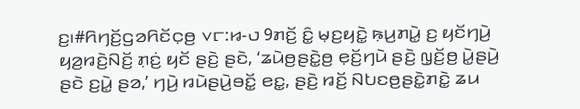ꤢ꤬꤯#ꤖꤚꤢꤩ꤬ꤞꤤꤖꤢꤩꤍ꤫ꤥ꤬ ꤂꤅:꤆-꤇ 9ꤊꤢꤩ꤬ ꤢꤨ꤭ ꤗ꤫ꤢ꤬ꤟꤢꤧ꤭ ꤒ꤫ꤣ꤬ꤊꤣꤧ꤭ ꤢ꤬ ꤟꤢꤩꤚꤣꤧ꤬ ꤟꤤ꤬ꤙꤢꤧ꤬ꤡꤢꤩ꤬ ꤊ꤫ꤢꤦ꤬ ꤟꤢꤩ ꤔꤢꤧ꤬ ꤔꤢꤧ, ‘ꤘꤣꤧꤥ꤬ꤔꤢꤧ꤭ꤥ꤬ ꤕ꤫ꤢꤩ꤬ꤚꤣꤧ ꤔꤢꤧ꤬ ꤜ꤫ꤢꤩ꤬ꤥ꤬ ꤣꤧ꤭ꤔꤣꤧ꤬ ꤔꤢꤧ ꤢ꤬ꤣꤧ꤭ ꤔꤤ,’ ꤚꤣꤧ꤬ ꤙꤣꤧꤔꤣꤧ꤬ꤋꤢꤩ꤭ ꤕꤢ꤭, ꤔꤢꤧ꤬ ꤙꤢꤩ꤬ ꤡꤝꤢꤥ꤬ꤔꤢꤧ꤭ꤊꤢꤧ꤭ ꤘꤣ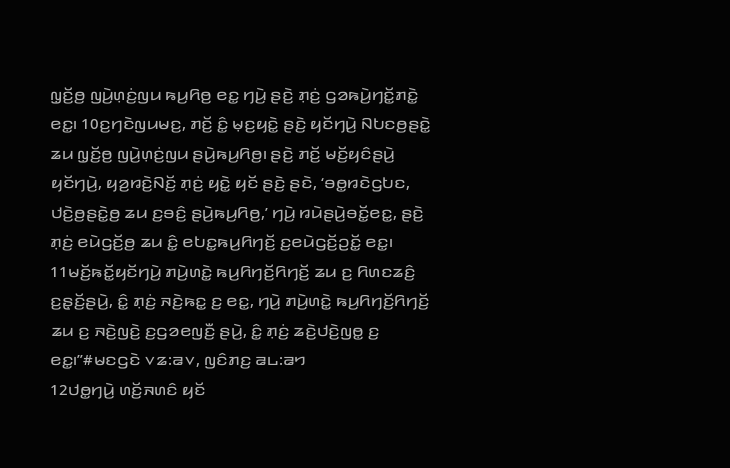ꤜ꤫ꤢꤩ꤬ꤥ꤬ ꤜꤣꤧ꤬ꤛ꤫ꤢꤦ꤬ꤜꤣ ꤒꤣ꤬ꤖꤥ꤬ ꤕꤢ꤭ ꤚꤣꤧ꤬ ꤔꤢꤧ꤬ ꤊ꤫ꤢꤦ꤬ ꤞꤤꤒꤣꤧ꤬ꤚꤢꤩ꤭ꤊꤢꤧ꤭ ꤕꤢ꤭꤯ 10ꤢ꤬ꤚꤢꤧꤜꤣꤗꤢ꤬, ꤊꤢꤩ꤬ ꤢꤨ꤭ ꤗ꤫ꤢ꤬ꤟꤢꤧ꤭ ꤔꤢꤧ꤬ ꤟꤢꤩꤚꤣꤧ꤬ ꤡꤝꤢꤥ꤬ꤔꤢꤧ꤭ ꤘꤣ ꤜ꤫ꤢꤩ꤬ꤥ꤬ ꤜꤣꤧ꤬ꤛ꤫ꤢꤦ꤬ꤜꤣ ꤔꤣꤧ꤬ꤒꤣ꤬ꤖꤥ꤬꤯ ꤔꤢꤧ꤬ ꤊꤢꤩ꤬ ꤗꤢꤩ꤬ꤟꤢꤨꤔꤣꤧ꤬ ꤟꤢꤩꤚꤣꤧ꤬, ꤟꤤ꤬ꤙꤢꤧ꤬ꤡꤢꤩ꤬ ꤊ꤫ꤢꤦ꤬ ꤟꤢꤧ꤭ ꤟꤢꤩ ꤔꤢꤧ꤬ ꤔꤢꤧ, ‘ꤋꤥ꤭ꤙꤢꤧꤞꤝꤢ, ꤓꤢꤧ꤬ꤥ꤬ꤔꤢꤧ꤭ꤥ꤬ ꤘꤣ ꤢ꤬ꤋꤢꤨ꤬ ꤔꤣꤧ꤬ꤒꤣ꤬ꤖꤥ꤬,’ ꤚꤣꤧ꤬ ꤙꤣꤧꤔꤣꤧ꤬ꤋꤢꤩ꤭ꤕꤢ꤭, ꤔꤢꤧ꤬ ꤊ꤫ꤢꤦ꤬ ꤕꤣꤧꤞꤢꤩ꤬ꤥ꤬ ꤘꤣ ꤢꤨ꤭ ꤕꤝꤢ꤭ꤒꤣ꤬ꤖꤚꤢꤩ꤬ ꤢ꤬ꤕꤣꤧꤞꤢꤩ꤬ꤑꤢꤩ꤭ ꤕꤢ꤭꤯ 11ꤗꤢꤩ꤬ꤒꤢꤩ꤭ꤟꤢꤩꤚꤣꤧ꤬ ꤊꤣꤧ꤬ꤛꤢꤧ꤭ ꤒꤣ꤬ꤖꤚꤢꤩ꤬ꤖꤚꤢꤩ꤬ ꤘꤣ ꤢ꤬ ꤖꤛꤢꤘꤢꤨ꤬ ꤢ꤬ꤔ꤫ꤢꤩ꤬ꤔꤣꤧ꤬, ꤢꤨ꤭ ꤊ꤫ꤢꤦ꤬ ꤏꤢꤧ꤬ꤒꤢ꤭ ꤢ꤬ ꤕꤢ꤭, ꤚꤣꤧ꤬ ꤊꤣꤧ꤬ꤛꤢꤧ꤭ ꤒꤣ꤬ꤖꤚꤢꤩ꤬ꤖꤚꤢꤩ꤬ ꤘꤣ ꤢ꤬ ꤏꤢꤧ꤬ꤜꤢꤧ꤬ ꤢ꤬ꤞꤤꤕꤜꤢꤪ꤬ ꤔꤣꤧ꤬, ꤢꤨ꤭ ꤊ꤫ꤢꤦ꤬ ꤘꤢꤧ꤬ꤓꤢꤧ꤬ꤜꤥ꤭ ꤢ꤬ ꤕꤢ꤭꤯”#ꤗꤢꤞꤢꤧ ꤂꤃:꤁꤂, ꤜꤢꤨꤊꤢ꤬ ꤁꤈:꤁꤄
12ꤓꤥ꤭ꤚꤣꤧ꤬ ꤛꤢꤩ꤬ꤏꤛꤢꤨ ꤟꤢꤩ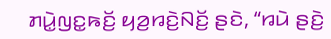ꤊꤣꤧ꤭ꤜꤢ꤭ꤒꤢꤩ꤬ ꤟꤤ꤬ꤙꤢꤧ꤬ꤡꤢꤩ꤬ ꤔꤢꤧ, “ꤙꤣꤧ ꤔꤢꤧ꤬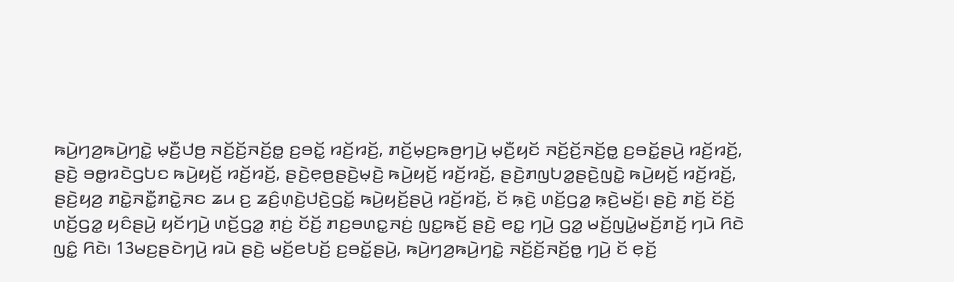ꤒꤣꤧ꤬ꤚꤤ꤬ꤒꤣꤧ꤬ꤚꤢꤧ꤭ ꤗ꤫ꤢꤪ꤬ꤓꤥ꤬ ꤏꤢꤩ꤬ꤢꤩ꤬ꤏꤢꤩ꤬ꤥ꤭ ꤢ꤬ꤋꤢꤩ꤭ ꤙꤢꤩ꤬ꤙꤢꤩ꤬, ꤊꤢꤩ꤬ꤗ꤫ꤢ꤬ꤒꤥ꤬ꤚꤣꤧ꤬ ꤗ꤫ꤢꤪ꤬ꤟꤢꤩ ꤏꤢꤩ꤬ꤢꤩ꤬ꤏꤢꤩ꤬ꤥ꤭ ꤢ꤬ꤋꤢꤩ꤭ꤔꤣꤧ꤬ ꤙꤢꤩ꤬ꤙꤢꤩ꤬, ꤔꤢꤧ꤬ ꤋꤥ꤭ꤙꤢꤧꤞꤝꤢ ꤒꤣꤧ꤬ꤟꤢꤩ꤬ ꤙꤢꤩ꤬ꤙꤢꤩ꤬, ꤔꤢꤧ꤬ꤕ꤫ꤥ꤬ꤔꤢꤧ꤬ꤗ꤫ꤢꤧ꤬ ꤒꤣꤧ꤬ꤟꤢꤩ꤬ ꤙꤢꤩ꤬ꤙꤢꤩ꤬, ꤔꤢꤧ꤬ꤊꤜꤝꤤ꤭ꤔꤢꤧ꤬ꤜꤢꤧ꤭ ꤒꤣꤧ꤬ꤟꤢꤩ꤬ ꤙꤢꤩ꤬ꤙꤢꤩ꤬, ꤔꤢꤧ꤬ꤟꤤ꤬ ꤊꤢꤧ꤭ꤏꤢꤪ꤭ꤊꤢꤧ꤭ꤏꤢ ꤘꤣ ꤢ꤬ ꤘꤢꤨ꤬ꤛ꤫ꤢꤧ꤬ꤓꤢꤧ꤬ꤞꤢꤩ꤭ ꤒꤣꤧ꤬ꤟꤢꤩ꤬ꤔꤣꤧ꤬ ꤙꤢꤩ꤬ꤙꤢꤩ꤬, ꤢꤩ ꤒ꤫ꤢꤧ꤬ ꤛꤢꤩ꤬ꤞꤤ꤭ ꤒ꤫ꤢꤧ꤬ꤗꤢꤩ꤬꤯ ꤔꤢꤧ꤬ ꤊꤢꤩ꤬ ꤢꤩꤢꤩ꤬ ꤛꤢꤩ꤬ꤞꤤ꤭ ꤟꤢꤨꤔꤣꤧ꤬ ꤟꤢꤩꤚꤣꤧ꤬ ꤛꤢꤩ꤬ꤞꤤ꤭ ꤊ꤫ꤢꤦ꤬ ꤢꤩꤢꤩ꤬ ꤊꤢ꤬ꤋꤛꤢ꤭ꤏꤢꤦ꤬ ꤜꤢ꤭ꤒꤢꤩ꤬ ꤔꤢꤧ꤬ ꤕꤢ꤭ ꤚꤣꤧ꤬ ꤞꤤ꤭ ꤗꤢꤩ꤬ꤜꤣꤧ꤭ꤗꤢꤩ꤬ꤊꤢꤩ꤬ ꤚꤣꤧ ꤖꤢꤧ ꤜꤢꤨ꤭ ꤖꤢꤧ꤯ 13ꤗꤢ꤬ꤔꤢꤧꤚꤣꤧ꤬ ꤙꤣꤧ ꤔꤢꤧ꤬ ꤗꤢꤩ꤬ꤕꤝꤢꤩ꤬ ꤢ꤬ꤋꤢꤩ꤭ꤔꤣꤧ꤬, ꤒꤣꤧ꤬ꤚꤤ꤬ꤒꤣꤧ꤬ꤚꤢꤧ꤭ ꤏꤢꤩ꤬ꤢꤩ꤬ꤏꤢꤩ꤬ꤥ꤭ ꤚꤣꤧ꤬ ꤢꤩ ꤕ꤫ꤢꤩ꤬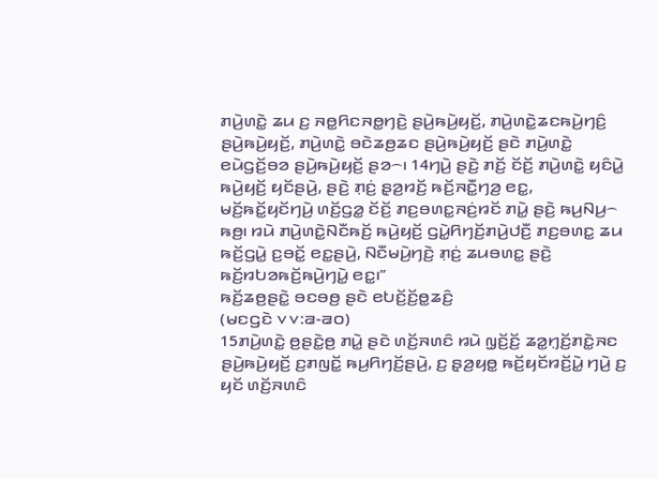ꤊꤣꤧ꤬ꤛꤢꤧ꤭ ꤘꤣ ꤢ꤬ ꤏꤥ꤭ꤖꤢꤏꤥ꤭ꤚꤢꤧ꤬ ꤔꤣꤧ꤬ꤒꤣꤧ꤬ꤟꤢꤩ꤬, ꤊꤣꤧ꤬ꤛꤢꤧ꤭ꤘꤢꤒꤣꤧ꤬ꤚꤢꤨ꤬ ꤔꤣꤧ꤬ꤒꤣꤧ꤬ꤟꤢꤩ꤬, ꤊꤣꤧ꤬ꤛꤢꤧ꤭ ꤋꤢꤧꤘꤥ꤬ꤘꤢ ꤔꤣꤧ꤬ꤒꤣꤧ꤬ꤟꤢꤩ꤬ ꤔꤢꤧ ꤊꤣꤧ꤬ꤛꤢꤧ꤭ ꤕꤣꤧꤞꤢꤩ꤬ꤋꤤ ꤔꤣꤧ꤬ꤒꤣꤧ꤬ꤟꤢꤩ꤬ ꤔꤤ꤮꤯ 14ꤚꤣꤧ꤬ ꤔꤢꤧ꤬ ꤊꤢꤩ꤬ ꤢꤩꤢꤩ꤬ ꤊꤣꤧ꤬ꤛꤢꤧ꤭ ꤟꤢꤨꤣꤧ꤭ ꤒꤣꤧ꤬ꤟꤢꤩ꤬ ꤟꤢꤩꤔꤣꤧ꤬, ꤔꤢꤧ꤬ ꤊ꤫ꤢꤦ꤬ ꤔ꤫ꤤ꤬ꤙꤢꤩ꤬ ꤒꤢꤩ꤬ꤏꤢꤪ꤭ꤚꤤ꤬ ꤕꤢ꤭, ꤗꤢꤩ꤬ꤒꤢꤩ꤭ꤟꤢꤩꤚꤣꤧ꤬ ꤛꤢꤩ꤬ꤞꤤ꤭ ꤢꤩꤢꤩ꤬ ꤊꤢ꤬ꤋꤛꤢ꤭ꤏꤢꤦ꤬ꤙꤢꤩ ꤊꤣꤧ꤭ ꤔꤢꤧ꤬ ꤒꤣ꤬ꤡꤣ꤬꤮ ꤒꤥ꤬꤯ ꤙꤣꤧ ꤊꤣꤧ꤬ꤛꤢꤧ꤭ꤡꤢꤪꤒꤢꤩ꤬ ꤒꤣꤧ꤬ꤟꤢꤩ꤬ ꤞꤣꤧ꤭ꤖꤚꤢꤩ꤬ꤊꤣꤧ꤬ꤓꤢꤪ꤬ ꤊꤢ꤬ꤋꤛꤢ꤭ ꤘꤣ ꤒꤢꤩ꤬ꤞꤣꤧ꤭ ꤢ꤬ꤋꤢꤩ꤭ ꤕꤢ꤭ꤔꤣꤧ꤬, ꤡꤢꤪꤗꤣꤧ꤬ꤚꤢꤧ꤬ ꤊ꤫ꤢꤦ꤬ ꤘꤣꤋꤛꤢ꤭ ꤔꤢꤧ꤬ ꤒꤢꤩ꤬ꤙꤝꤤꤒꤢꤩ꤬ꤒꤣꤧ꤬ꤚꤣꤧ꤭ ꤕꤢ꤭꤯”
ꤒꤢꤩ꤬ꤘꤥ꤬ꤔꤢꤧ꤭ ꤋꤢꤋꤥ꤬ ꤔꤢꤧ ꤕꤝꤢꤩ꤬ꤢꤩ꤬ꤥ꤭ꤘꤢꤨ꤬
(ꤗꤢꤞꤢꤧ ꤂꤂:꤁-꤁꤀)
15ꤊꤣꤧ꤬ꤛꤢꤧ꤭ ꤥ꤬ꤔꤢꤧ꤭ꤥ꤬ ꤊꤣꤧ꤭ ꤔꤢꤧ ꤛꤢꤩ꤬ꤏꤛꤢꤨ ꤙꤣꤧ ꤜ꤫ꤢꤩ꤬ꤢꤩ꤬ ꤘꤤ꤭ꤚ꤫ꤢꤩ꤬ꤊꤢꤧ꤭ꤏꤢ ꤔꤣꤧ꤬ꤒꤣꤧ꤬ꤟꤢꤩ꤬ ꤢ꤬ꤊꤜꤢꤩ꤭ ꤒꤣ꤬ꤖꤚꤢꤩ꤬ꤔꤣꤧ꤬, ꤢ꤬ ꤔ꤫ꤤ꤬ꤟꤥ꤭ ꤒꤢꤩ꤬ꤟꤢꤩꤙꤢꤩ꤬ꤣꤧ꤭ ꤚꤣꤧ꤬ ꤢ꤬ ꤟꤢꤩ ꤛꤢꤩ꤬ꤏꤛꤢꤨ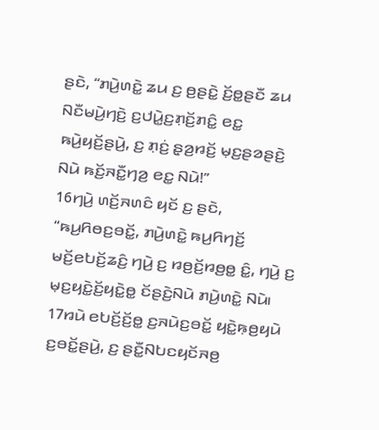ꤔꤢꤧ, “ꤊꤣꤧ꤬ꤛꤢꤧ꤭ ꤘꤣ ꤢ꤬ ꤥ꤬ꤔꤢꤧ꤭ ꤢꤩ꤬ꤥ꤭ꤔꤢꤪ ꤘꤣ ꤡꤢꤪꤗꤣꤧ꤬ꤚꤢꤧ꤬ ꤢ꤬ꤓꤣꤧ꤭ꤢ꤬ꤊ꤫ꤢꤩ꤬ꤊꤢꤨ꤭ ꤕꤢ꤭ ꤒꤣꤧ꤬ꤟꤢꤩ꤬ꤔꤣꤧ꤬, ꤢ꤬ ꤊ꤫ꤢꤦ꤬ ꤔ꤫ꤤ꤬ꤙꤢꤩ꤬ ꤗ꤫ꤢ꤬ꤔꤤꤔꤢꤧ꤬ ꤡꤣꤧ ꤒꤢꤩ꤬ꤏꤢꤪ꤭ꤚꤤ꤬ ꤕꤢ꤭ ꤡꤣꤧ!”
16ꤚꤣꤧ꤬ ꤛꤢꤩ꤬ꤏꤛꤢꤨ ꤟꤢꤩ ꤢ꤬ ꤔꤢꤧ, “ꤒꤣ꤬ꤖꤥꤢ꤬ꤋꤢꤩ꤭, ꤊꤣꤧ꤬ꤛꤢꤧ꤭ ꤒꤣ꤬ꤖꤚꤢꤩ꤬ ꤗꤢꤩ꤬ꤕꤝꤢꤩ꤬ꤘꤢꤨ꤬ ꤚꤣꤧ꤬ ꤢ꤬ ꤙꤥ꤬ꤢꤩ꤬ꤙꤥ꤬ꤥ꤭ ꤢꤨ꤭, ꤚꤣꤧ꤬ ꤢ꤬ ꤗ꤫ꤢ꤬ꤟꤢꤧ꤭ꤢꤩ꤬ꤟꤢꤧ꤭ꤥ꤭ ꤢꤩꤔꤢꤧ꤬ꤡꤣꤧ ꤊꤣꤧ꤬ꤛꤢꤧ꤭ ꤡꤣꤧ꤯ 17ꤙꤣꤧ ꤕꤝꤢꤩ꤬ꤢꤩ꤬ꤥ꤭ ꤢ꤬ꤏꤣꤧꤢ꤬ꤋꤢꤩ꤭ ꤟꤢꤧ꤭ꤒ꤫ꤥ꤬ꤟꤣꤧ ꤢ꤬ꤋꤢꤩ꤭ꤔꤣꤧ꤬, ꤢ꤬ ꤔꤢꤪ꤭ꤡꤝꤢꤟꤢꤩꤏꤥ꤬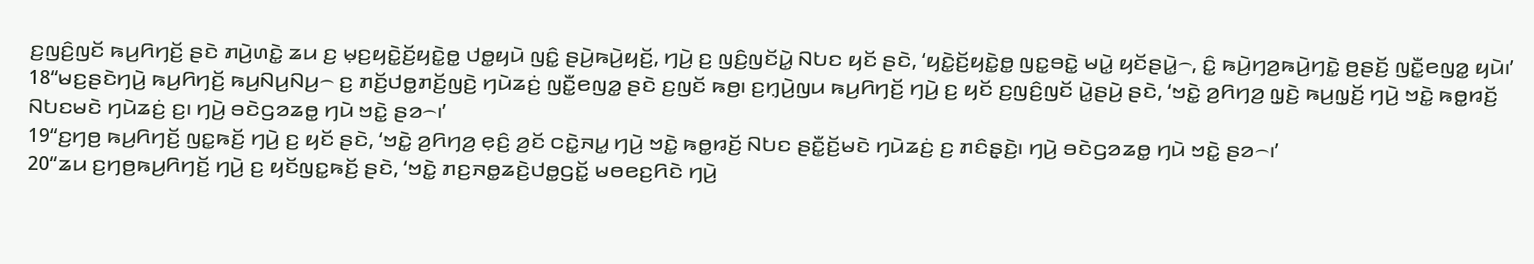ꤢ꤬ꤜꤢꤨ꤬ꤜꤢꤩ ꤒꤣ꤬ꤖꤚꤢꤩ꤬ ꤔꤢꤧ ꤊꤣꤧ꤬ꤛꤢꤧ꤭ ꤘꤣ ꤢ꤬ ꤗ꤫ꤢ꤬ꤟꤢꤧ꤭ꤢꤩ꤬ꤟꤢꤧ꤭ꤥ꤭ ꤓꤥ꤭ꤟꤣꤧ ꤜꤢꤨ꤭ ꤔꤣꤧ꤬ꤒꤣꤧ꤬ꤟꤢꤩ꤬, ꤚꤣꤧ꤬ ꤢ꤬ ꤜꤢꤨ꤬ꤜꤢꤩꤣꤧ꤭ ꤡꤝꤢ ꤟꤢꤩ ꤔꤢꤧ, ‘ꤟꤢꤧ꤭ꤢꤩ꤬ꤟꤢꤧ꤭ꤥ꤭ ꤜꤢ꤭ꤋꤢꤧ꤭ ꤗꤣꤧ꤭ ꤟꤢꤩꤔꤣꤧ꤭꤮, ꤢꤨ꤭ ꤒꤣꤧ꤬ꤚꤤ꤬ꤒꤣꤧ꤬ꤚꤢꤧ꤭ ꤥ꤬ꤔꤢꤩ꤬ ꤜꤢꤪ꤭ꤕꤜꤤ꤭ ꤟꤣꤧ꤯’
18“ꤗꤢ꤬ꤔꤢꤧꤚꤣꤧ꤬ ꤒꤣ꤬ꤖꤚꤢꤩ꤬ ꤒꤣ꤬ꤡꤣ꤬ꤡꤣ꤬꤮ ꤢ꤬ ꤊꤢꤩ꤬ꤓꤥ꤭ꤊꤢꤩ꤬ꤜꤢꤧ꤬ ꤚꤣꤧꤘꤢꤦ꤬ ꤜꤢꤪ꤭ꤕꤜꤤ꤭ ꤔꤢꤧ ꤢ꤬ꤜꤢꤩ ꤒꤥ꤬꤯ ꤢ꤬ꤚ꤫ꤣꤧ꤬ꤜꤣ ꤒꤣ꤬ꤖꤚꤢꤩ꤬ ꤚꤣꤧ꤬ ꤢ꤬ ꤟꤢꤩ ꤢ꤬ꤜꤢꤨ꤬ꤜꤢꤩ ꤣꤧ꤭ꤔꤣꤧ꤬ ꤔꤢꤧ, ‘ꤠꤢꤧ꤭ ꤤ꤬ꤖꤚꤤ꤬ ꤜ꤫ꤢꤧ꤬ ꤒꤣ꤬ꤜ꤫ꤢꤩ꤬ ꤚꤣꤧ꤬ ꤠꤢꤧ꤭ ꤒꤥ꤭ꤙꤢꤩ꤬ ꤡꤝꤢꤗꤢꤧ ꤚꤣꤧꤘꤢꤦ꤬ ꤢ꤬꤯ ꤚꤣꤧ꤬ ꤋꤢꤧꤞꤤꤘꤥ꤭ ꤚꤣꤧ ꤠꤢꤧ꤭ ꤔꤤ꤮꤯’
19“ꤢ꤬ꤚꤥ꤬ ꤒꤣ꤬ꤖꤚꤢꤩ꤬ ꤜꤢ꤭ꤒꤢꤩ꤬ ꤚꤣꤧ꤬ ꤢ꤬ ꤟꤢꤩ ꤔꤢꤧ, ‘ꤠꤢꤧ꤭ ꤤ꤬ꤖꤚꤤ꤬ ꤕ꤫ꤢꤨ꤬ ꤤ꤬ꤢꤩ ꤍꤢꤧ꤭ꤏꤣ꤭ ꤚꤣꤧ꤬ ꤠꤢꤧ꤭ ꤒꤥ꤭ꤙꤢꤩ꤬ ꤡꤝꤢ ꤔꤢꤪ꤭ꤢꤩ꤬ꤗꤢꤧ ꤚꤣꤧꤘꤢꤦ꤬ ꤢ꤬ ꤊꤢꤨꤔ꤫ꤢꤧ꤬꤯ ꤚꤣꤧ꤬ ꤋꤢꤧꤞꤤꤘꤥ꤭ ꤚꤣꤧ ꤠꤢꤧ꤭ ꤔꤤ꤮꤯’
20“ꤘꤣ ꤢ꤬ꤚꤥ꤬ꤒꤣ꤬ꤖꤚꤢꤩ꤬ ꤚꤣꤧ꤬ ꤢ꤬ ꤟꤢꤩꤜꤢ꤭ꤒꤢꤩ꤬ ꤔꤢꤧ, ‘ꤠꤢꤧ꤭ ꤊꤢ꤬ꤏꤥ꤭ꤘꤢꤧ꤬ꤓꤥ꤭ꤞꤢꤩ꤭ ꤗꤥꤕꤢ꤬ꤖꤢꤧ ꤚꤣꤧ꤬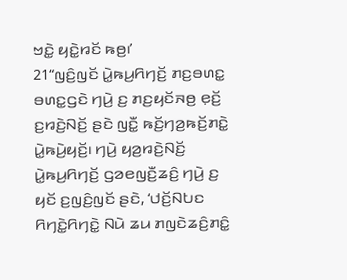ꤠꤢꤧ꤭ ꤟꤢꤧ꤭ꤙꤢꤩ ꤒꤥ꤬꤯’
21“ꤜꤢꤨ꤬ꤜꤢꤩ ꤣꤧ꤭ꤒꤣ꤬ꤖꤚꤢꤩ꤬ ꤊꤢ꤬ꤋꤛꤢ꤭ ꤋꤛꤢ꤭ꤞꤢꤧ ꤚꤣꤧ꤬ ꤢ꤬ ꤊꤢ꤬ꤟꤢꤩꤏꤥ꤬ ꤕ꤫ꤢꤩ꤬ ꤢ꤬ꤙꤢꤧ꤬ꤡꤢꤩ꤬ ꤔꤢꤧ ꤜꤢꤪ꤭ ꤒꤢꤩ꤬ꤚꤤ꤬ꤒꤢꤩ꤬ꤊꤢꤧ꤭ ꤣꤧ꤭ꤒꤣꤧ꤬ꤟꤢꤩ꤬꤯ ꤚꤣꤧ꤬ ꤟꤤ꤬ꤙꤢꤧ꤬ꤡꤢꤩ꤬ ꤣꤧ꤭ꤒꤣ꤬ꤖꤚꤢꤩ꤬ ꤞꤤꤕꤜꤢꤪ꤬ꤘꤢꤨ꤬ ꤚꤣꤧ꤬ ꤢ꤬ ꤟꤢꤩ ꤢ꤬ꤜꤢꤨ꤬ꤜꤢꤩ ꤔꤢꤧ, ‘ꤓꤢꤩ꤬ꤡꤝꤢ ꤖꤚꤢꤧ꤭ꤖꤚꤢꤧ꤭ ꤡꤣꤧ ꤘꤣ ꤊꤜꤢꤧꤘꤢꤨ꤬ꤊꤢꤨ꤭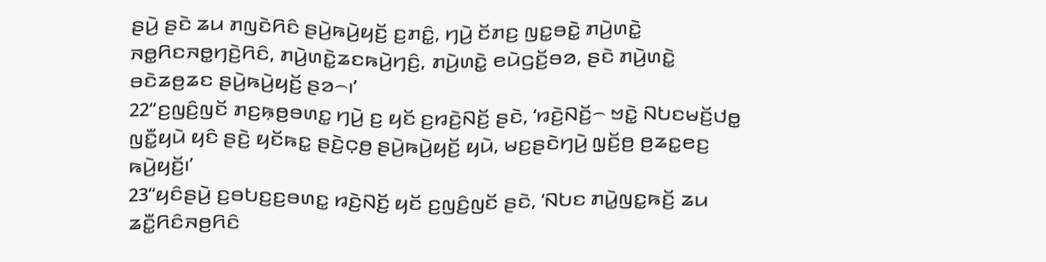ꤔꤣꤧ꤬ ꤔꤢꤧ ꤘꤣ ꤊꤜꤢꤧꤖꤢꤨ ꤔꤣꤧ꤬ꤒꤣꤧ꤬ꤟꤢꤩ꤬ ꤢ꤬ꤊꤢꤨ꤭, ꤚꤣꤧ꤬ ꤢꤩꤊꤢ꤬ ꤜꤢ꤭ꤋꤢꤧ꤭ ꤊꤣꤧ꤬ꤛꤢꤧ꤭ ꤏꤥ꤭ꤖꤢꤏꤥ꤭ꤚꤢꤧ꤬ꤖꤢꤨ, ꤊꤣꤧ꤬ꤛꤢꤧ꤭ꤘꤢꤒꤣꤧ꤬ꤚꤢꤨ꤬, ꤊꤣꤧ꤬ꤛꤢꤧ꤭ ꤕꤣꤧꤞꤢꤩ꤬ꤋꤤ, ꤔꤢꤧ ꤊꤣꤧ꤬ꤛꤢꤧ꤭ ꤋꤢꤧꤘꤥ꤬ꤘꤢ ꤔꤣꤧ꤬ꤒꤣꤧ꤬ꤟꤢꤩ꤬ ꤔꤤ꤮꤯’
22“ꤢ꤬ꤜꤢꤨ꤬ꤜꤢꤩ ꤊꤢ꤬ꤒ꤫ꤥ꤬ꤋꤛꤢ꤭ ꤚꤣꤧ꤬ ꤢ꤬ ꤟꤢꤩ ꤢ꤬ꤙꤢꤧ꤬ꤡꤢꤩ꤬ ꤔꤢꤧ, ‘ꤙꤢꤧ꤬ꤡꤢꤩ꤬꤮ ꤠꤢꤧ꤭ ꤡꤝꤢꤗꤢꤩ꤬ꤓꤥ꤭ ꤜꤢꤪ꤭ꤟꤣꤧ ꤟꤢꤨ ꤔꤢꤧ꤬ ꤟꤢꤩꤒꤢ꤭ ꤔꤢꤧ꤬ꤍ꤫ꤥ꤬ ꤔꤣꤧ꤬ꤒꤣꤧ꤬ꤟꤢꤩ꤬ ꤟꤣꤧ, ꤗꤢ꤬ꤔꤢꤧꤚꤣꤧ꤬ ꤜ꤫ꤢꤩ꤬ꤥ꤬ ꤥ꤬ꤘꤢ꤭ꤕꤢ꤬ ꤒꤣꤧ꤬ꤟꤢꤩ꤬꤯’
23“ꤟꤢꤨꤔꤣꤧ꤬ ꤢ꤬ꤋꤝꤢ꤬ꤢ꤬ꤋꤛꤢ꤭ ꤙꤢꤧ꤬ꤡꤢꤩ꤬ ꤟꤢꤩ ꤢ꤬ꤜꤢꤨ꤬ꤜꤢꤩ ꤔꤢꤧ, ‘ꤡꤝꤢ ꤊꤣꤧ꤭ꤜꤢ꤭ꤒꤢꤩ꤬ ꤘꤣ ꤘꤢꤪ꤭ꤖꤢꤨꤏꤥ꤬ꤖꤢꤨ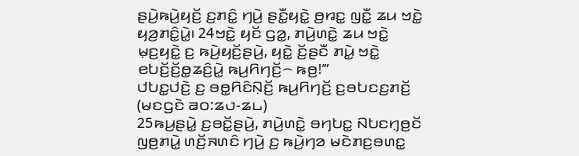ꤔꤣꤧ꤬ꤒꤣꤧ꤬ꤟꤢꤩ꤬ ꤢ꤬ꤊꤢꤨ꤭ ꤚꤣꤧ꤬ ꤔꤢꤪ꤭ꤟꤢꤧ꤭ ꤥ꤬ꤙꤢ꤭ ꤜꤢꤪ꤭ ꤘꤣ ꤠꤢꤧ꤭ ꤟꤤ꤬ꤊꤢꤨ꤭ꤣꤧ꤭꤯ 24ꤠꤢꤧ꤭ ꤟꤢꤩ ꤞꤤ꤭, ꤊꤣꤧ꤬ꤛꤢꤧ꤭ ꤘꤣ ꤠꤢꤧ꤭ ꤗ꤫ꤢ꤬ꤟꤢꤧ꤭ ꤢ꤬ ꤒꤣꤧ꤬ꤟꤢꤩ꤬ꤔꤣꤧ꤬, ꤟꤢꤧ꤭ ꤢꤩ꤬ꤔꤢꤪ ꤊꤣꤧ꤭ ꤠꤢꤧ꤭ ꤕꤝꤢꤩ꤬ꤢꤩ꤬ꤥ꤭ꤘꤢꤨ꤬ꤣꤧ꤭ ꤒꤣ꤬ꤖꤚꤢꤩ꤬꤮ ꤒꤥ꤬!’”
ꤓꤝꤢ꤭ꤓꤢꤧ꤬ ꤢ꤬ ꤋꤥ꤭ꤖꤢꤨꤡ꤫ꤢꤩ꤬ ꤒꤣ꤬ꤖꤚꤢꤩ꤬ ꤢ꤬ꤋꤝꤢꤢ꤬ꤊꤢꤩ꤬
(ꤗꤢꤞꤢꤧ ꤁꤀:꤃꤇-꤃꤈)
25ꤒꤣ꤬ꤔꤣꤧ꤭ ꤢ꤬ꤋꤢꤩ꤭ꤔꤣꤧ꤬, ꤊꤣꤧ꤬ꤛꤢꤧ꤭ ꤋꤚꤝꤢ꤭ ꤡꤝꤢꤚ꤫ꤥ꤬ꤢꤩ ꤜꤥ꤬ꤊꤣꤧ꤭ ꤛꤢꤩ꤬ꤏꤛꤢꤨ ꤚꤣꤧ꤬ ꤢ꤬ ꤒꤣꤧ꤬ꤚꤤ ꤗꤢꤧꤊꤢ꤬ꤋꤛꤢ꤭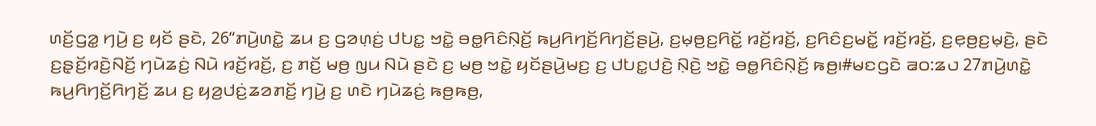ꤛꤢꤩ꤬ꤞꤤ꤭ ꤚꤣꤧ꤬ ꤢ꤬ ꤟꤢꤩ ꤔꤢꤧ, 26“ꤊꤣꤧ꤬ꤛꤢꤧ꤭ ꤘꤣ ꤢ꤬ ꤞꤤꤛ꤫ꤢꤦ꤬ ꤓꤝꤢ꤭ ꤠꤢꤧ꤭ ꤋꤥ꤭ꤖꤢꤨꤡ꤫ꤢꤩ꤬ ꤒꤣ꤬ꤖꤚꤢꤩ꤬ꤖꤚꤢꤩ꤬ꤔꤣꤧ꤬, ꤢ꤬ꤗ꤫ꤥ꤬ꤢ꤬ꤖꤢꤩ꤭ ꤙꤢꤩ꤬ꤙꤢꤩ꤬, ꤢ꤬ꤖꤢꤨꤢ꤬ꤗꤢꤩ꤭ ꤙꤢꤩ꤬ꤙꤢꤩ꤬, ꤢ꤬ꤕ꤫ꤥ꤬ꤢ꤬ꤗ꤫ꤢꤧ꤬, ꤔꤢꤧ ꤢ꤬ꤔ꤫ꤢꤩ꤬ꤙꤢꤧ꤬ꤡꤢꤩ꤬ ꤚꤣꤧꤘꤢꤦ꤬ ꤡꤣꤧ ꤙꤢꤩ꤬ꤙꤢꤩ꤬, ꤢ꤬ ꤊꤢꤩ꤬ ꤗꤥ꤬ ꤜꤣ ꤡꤣꤧ ꤔꤢꤧ ꤢ꤬ ꤗꤥ꤬ ꤠꤢꤧ꤭ ꤟꤢꤩꤔꤣꤧ꤬ꤗꤢ꤬ ꤢ꤬ ꤓꤝꤢ꤭ꤓꤢꤧ꤬ ꤡ꤫ꤢꤧ꤬ ꤠꤢꤧ꤭ ꤋꤥ꤭ꤖꤢꤨꤡ꤫ꤢꤩ꤬ ꤒꤥ꤬꤯#ꤗꤢꤞꤢꤧ ꤁꤀:꤃꤇ 27ꤊꤣꤧ꤬ꤛꤢꤧ꤭ ꤒꤣ꤬ꤖꤚꤢꤩ꤬ꤖꤚꤢꤩ꤬ ꤘꤣ ꤢ꤬ ꤟꤤ꤬ꤓꤢꤦ꤬ꤘꤤꤊꤢꤩ꤬ ꤚꤣꤧ꤬ ꤢ꤬ ꤛꤢꤧ ꤚꤣꤧꤘꤢꤦ꤬ ꤒꤥ꤬ꤒꤥ꤬,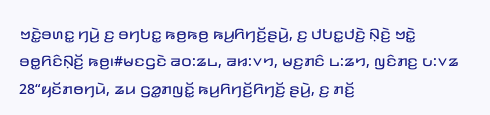ꤠꤢꤧ꤭ꤋꤛꤢ꤭ ꤚꤣꤧ꤬ ꤢ꤬ ꤋꤚꤝꤢ꤭ ꤒꤥ꤬ꤒꤥ꤬ ꤒꤣ꤬ꤖꤚꤢꤩ꤬ꤔꤣꤧ꤬, ꤢ꤬ ꤓꤝꤢ꤭ꤓꤢꤧ꤬ ꤡ꤫ꤢꤧ꤬ ꤠꤢꤧ꤭ ꤋꤥ꤭ꤖꤢꤨꤡ꤫ꤢꤩ꤬ ꤒꤥ꤬꤯#ꤗꤢꤞꤢꤧ ꤁꤀:꤃꤈, ꤁꤆:꤂꤄, ꤗꤢ꤬ꤊꤢꤨ ꤈:꤃꤄, ꤜꤢꤨꤊꤢ꤬ ꤉:꤂꤃
28“ꤟꤢꤩꤊꤥꤚꤣꤧ, ꤘꤣ ꤞꤤ꤭ꤊꤜꤢꤩ꤭ ꤒꤣ꤬ꤖꤚꤢꤩ꤬ꤖꤚꤢꤩ꤬ ꤔꤣꤧ꤬, ꤢ꤬ ꤊꤢꤩ꤬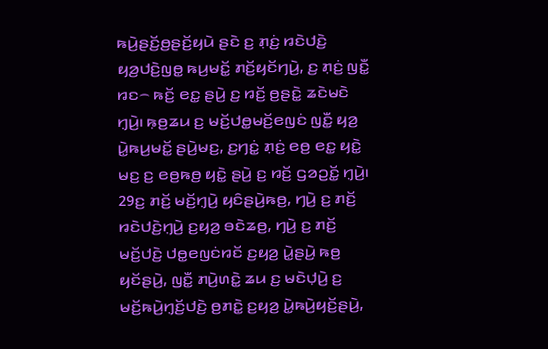ꤒꤣꤧ꤬ꤔꤢꤩ꤬ꤥ꤬ꤔꤢꤩ꤬ꤟꤣꤧ ꤔꤢꤧ ꤢ꤬ ꤊ꤫ꤢꤦ꤬ ꤙꤢꤧꤓꤢꤧ꤬ ꤟꤤ꤬ꤓꤢꤧ꤬ꤜꤥ꤭ ꤒꤣ꤬ꤗꤢꤩ꤭ ꤊꤢꤩ꤬ꤟꤢꤩꤚꤣꤧ꤬, ꤢ꤬ ꤊ꤫ꤢꤦ꤬ ꤜꤢꤪ꤭ ꤙꤢ꤮ ꤒꤢꤩ꤬ ꤕꤢ꤭ ꤔꤣꤧ꤬ ꤢ꤬ ꤙꤢꤩ꤬ ꤥ꤬ꤔꤢꤧ꤭ ꤘꤢꤧꤗꤢꤧ ꤚ꤫ꤣꤧ꤬꤯ ꤒ꤫ꤥ꤬ꤘꤣ ꤢ꤬ ꤗꤢꤩ꤬ꤓꤥ꤭ꤗꤢꤩ꤬ꤕꤜꤢꤦ ꤜꤢꤪ꤭ ꤟꤤ꤬ ꤣꤧ꤭ꤒꤣ꤬ꤗꤢꤩ꤭ ꤔꤣꤧ꤬ꤗꤢ꤬, ꤢ꤬ꤚꤢꤦ꤭ ꤊ꤫ꤢꤦ꤬ ꤕꤥ꤬ ꤕꤢ꤭ ꤟꤢꤧ꤭ ꤗꤢ꤬ ꤢ꤬ ꤕꤥ꤬ꤒꤥ꤬ ꤟꤢꤧ꤭ ꤔꤣꤧ꤬ ꤢ꤬ ꤙꤢꤩ꤬ ꤞꤤꤑꤢꤩ꤭ ꤚ꤫ꤣꤧ꤬꤯ 29ꤢ꤬ ꤊꤢꤩ꤬ ꤗꤢꤩ꤬ꤚ꤫ꤣꤧ꤬ ꤟꤢꤨꤔꤣꤧ꤬ꤒꤥ꤬, ꤚꤣꤧ꤬ ꤢ꤬ ꤊꤢꤩ꤬ ꤙꤢꤧꤓꤢꤧ꤬ꤚ꤫ꤣꤧ꤬ ꤢ꤬ꤟꤤ꤬ ꤋꤢꤧꤘꤥ꤬, ꤚꤣꤧ꤬ ꤢ꤬ ꤊꤢꤩ꤬ ꤗꤢꤩ꤬ꤓꤢꤧ꤬ ꤓꤥ꤭ꤕꤜꤢꤦꤙꤢꤩ ꤢ꤬ꤟꤤ꤬ ꤣꤧ꤭ꤔꤣꤧ꤬ ꤒꤥ꤬ ꤟꤢꤩꤔꤣꤧ꤬, ꤜꤢꤪ꤭ ꤊꤣꤧ꤬ꤛꤢꤧ꤭ ꤘꤣ ꤢ꤬ ꤗꤢꤧꤓ꤫ꤣꤧ꤬ ꤢ꤬ ꤗꤢꤩ꤬ꤒꤣꤧ꤬ꤚ꤫ꤢꤩ꤬ꤓꤢꤧ꤬ ꤥ꤬ꤊꤢꤧ꤭ ꤢ꤬ꤟꤤ꤬ ꤣꤧ꤭ꤒꤣꤧ꤬ꤟꤢꤩ꤬ꤔꤣꤧ꤬,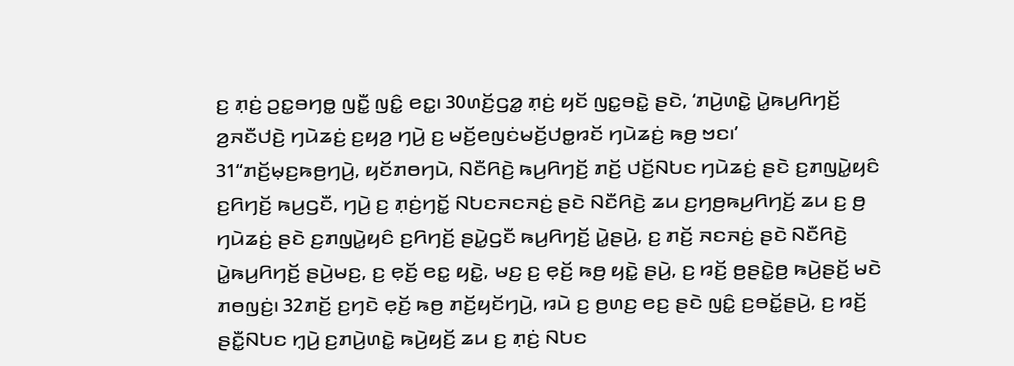ꤢ꤬ ꤊ꤫ꤢꤦ꤬ ꤑꤢ꤭ꤋꤚꤥ꤭ ꤜꤢꤪ꤭ ꤜꤢꤨ꤭ ꤕꤢ꤭꤯ 30ꤛꤢꤩ꤬ꤞꤤ꤭ ꤊ꤫ꤢꤦ꤬ ꤟꤢꤩ ꤜꤢ꤭ꤋꤢꤧ꤭ ꤔꤢꤧ, ‘ꤊꤣꤧ꤬ꤛꤢꤧ꤭ ꤣꤧ꤭ꤒꤣ꤬ꤖꤚꤢꤩ꤬ ꤤ꤬ꤏꤢꤪꤓꤢꤧ꤬ ꤚꤣꤧꤘꤢꤦ꤬ ꤢ꤬ꤟꤤ꤬ ꤚꤣꤧ꤬ ꤢ꤬ ꤗꤢꤩ꤬ꤕꤜꤢꤦꤗꤢꤩ꤬ꤓꤥ꤭ꤙꤢꤩ ꤚꤣꤧꤘꤢꤦ꤬ ꤒꤥ꤬ ꤠꤢ꤯’
31“ꤊꤢꤩ꤬ꤗ꤫ꤢ꤬ꤒꤥ꤬ꤚꤣꤧ꤬, ꤟꤢꤩꤊꤥꤚꤣꤧ, ꤡꤢꤪꤖꤢꤧ꤬ ꤒꤣ꤬ꤖꤚꤢꤩ꤬ ꤊꤢꤩ꤬ ꤓꤢꤩ꤬ꤡꤝꤢ ꤚꤣꤧꤘꤢꤦ꤬ ꤔꤢꤧ ꤢ꤬ꤊꤜꤣꤧ꤭ꤟꤢꤨ ꤢ꤬ꤖꤚꤢꤩ꤬ ꤒꤣ꤬ꤞꤢꤪ, ꤚꤣꤧ꤬ ꤢ꤬ ꤊ꤫ꤢꤦ꤬ꤚꤢꤩ꤭ ꤡꤝꤢꤏꤢꤏꤢꤦ꤬ ꤔꤢꤧ ꤡꤢꤪꤖꤢꤧ꤬ ꤘꤣ ꤢ꤬ꤚꤥ꤬ꤒꤣ꤬ꤖꤚꤢꤩ꤬ ꤘꤣ ꤢ꤬ ꤥ꤬ ꤚꤣꤧꤘꤢꤦ꤬ ꤔꤢꤧ ꤢ꤬ꤊꤜꤣꤧ꤭ꤟꤢꤨ ꤢ꤬ꤖꤚꤢꤩ꤬ ꤔꤣꤧ꤭ꤞꤢꤪ ꤒꤣ꤬ꤖꤚꤢꤩ꤬ ꤣꤧ꤭ꤔꤣꤧ꤬, ꤢ꤬ ꤊꤢꤩ꤬ ꤏꤢꤏꤢꤦ꤬ ꤔꤢꤧ ꤡꤢꤪꤖꤢꤧ꤬ ꤣꤧ꤭ꤒꤣ꤬ꤖꤚꤢꤩ꤬ ꤔꤣꤧ꤬ꤗꤢ꤬, ꤢ꤬ ꤕ꤫ꤢꤩ꤬ ꤕꤢ꤭ ꤟꤢꤧ꤭, ꤗꤢ꤬ ꤢ꤬ ꤕ꤫ꤢꤩ꤬ ꤒꤥ꤬ ꤟꤢꤧ꤭ ꤔꤣꤧ꤬, ꤢ꤬ ꤙꤢꤩ꤬ ꤥ꤬ꤔꤢꤧ꤭ꤥ꤬ ꤒꤣꤧ꤬ꤔꤢꤩ꤬ ꤗꤢꤧ ꤊꤥꤜꤢꤦ꤬꤯ 32ꤊꤢꤩ꤬ ꤢ꤬ꤚꤢꤧ ꤕ꤫ꤢꤩ꤬ ꤒꤥ꤬ ꤊꤢꤩ꤬ꤟꤢꤩꤚꤣꤧ꤬, ꤙꤣꤧ ꤢ꤬ ꤥ꤬ꤛꤢ꤬ ꤕꤢ꤬ ꤔꤢꤧ ꤜꤢꤨ꤭ ꤢ꤬ꤋꤢꤩ꤭ꤔꤣꤧ꤬, ꤢ꤬ ꤙꤢꤩ꤬ ꤔꤢꤪ꤭ꤡꤝꤢ ꤚ꤫ꤣꤧ꤬ ꤢ꤬ꤊꤣꤧ꤬ꤛꤢꤧ꤭ ꤒꤣꤧ꤬ꤟꤢꤩ꤬ ꤘꤣ ꤢ꤬ ꤊ꤫ꤢꤦ꤬ ꤡꤝꤢ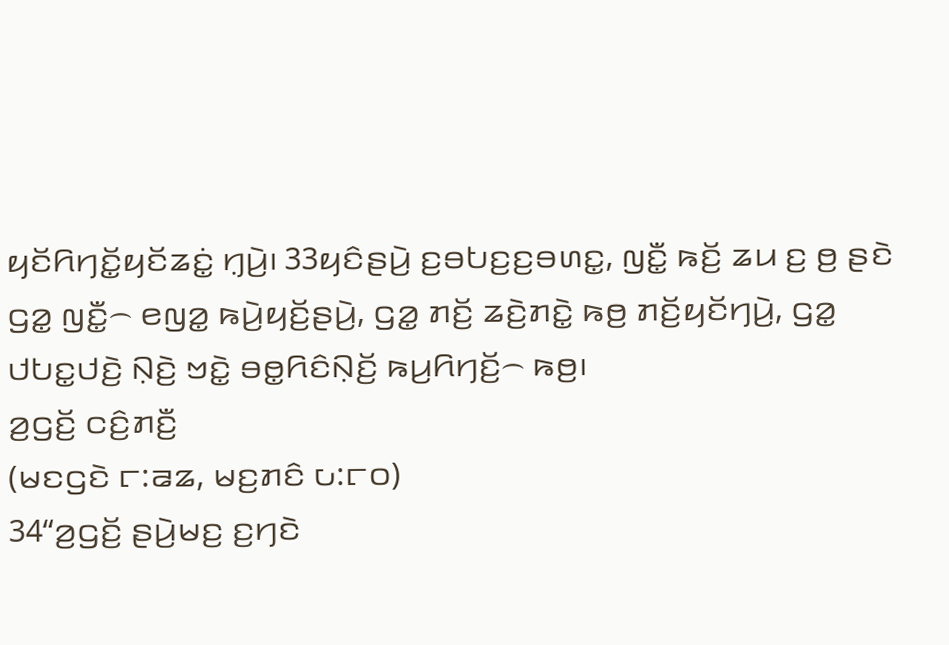ꤟꤢꤩꤖꤚꤢꤩ꤭ꤟꤢꤩꤘꤢꤦ꤭ ꤚ꤫ꤣꤧ꤬꤯ 33ꤟꤢꤨꤔꤣꤧ꤬ ꤢ꤬ꤋꤝꤢ꤬ꤢ꤬ꤋꤛꤢ꤭, ꤜꤢꤪ꤭ ꤒꤢꤩ꤬ ꤘꤣ ꤢ꤬ ꤥ꤬ ꤔꤢꤧ ꤞꤤ꤭ ꤜꤢꤪ꤭꤮ ꤕꤜꤤ꤭ ꤒꤣꤧ꤬ꤟꤢꤩ꤬ꤔꤣꤧ꤬, ꤞꤤ꤭ ꤊꤢꤩ꤬ ꤘꤢꤧ꤬ꤊꤢꤧ꤭ ꤒꤥ꤬ ꤊꤢꤩ꤬ꤟꤢꤩꤚꤣꤧ꤬, ꤞꤤ꤭ ꤓꤝꤢ꤭ꤓꤢꤧ꤬ ꤡ꤫ꤢꤧ꤬ ꤠꤢꤧ꤭ ꤋꤥ꤭ꤖꤢꤨꤡ꤫ꤢꤩ꤬ ꤒꤣ꤬ꤖꤚꤢꤩ꤬꤮ ꤒꤥ꤬꤯
ꤤ꤬ꤞꤢꤩ꤬ ꤍꤢꤨ꤬ꤊꤢꤪ꤬
(ꤗꤢꤞꤢꤧ ꤅:꤁꤃, ꤗꤢ꤬ꤊꤢꤨ ꤉:꤅꤀)
34“ꤤ꤬ꤞꤢꤩ꤬ ꤔꤣꤧ꤬ꤗꤢ꤬ ꤢ꤬ꤚꤢꤧ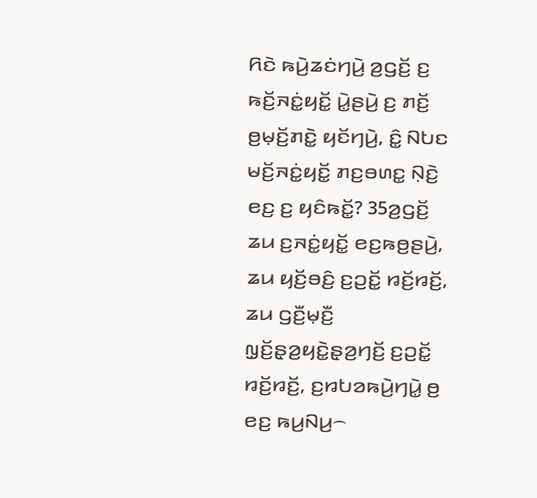ꤖꤢꤧ ꤒꤣꤧ꤬ꤘꤢꤦꤚꤣꤧ꤬ ꤤ꤬ꤞꤢꤩ꤬ ꤢ꤬ ꤒꤢꤩ꤬ꤏꤢꤦ꤭ꤟꤢꤩ꤭ ꤣꤧ꤭ꤔꤣꤧ꤬ ꤢ꤬ ꤊꤢꤩ꤬ ꤥ꤬ꤗ꤫ꤢꤩ꤬ꤊꤢꤧ꤭ ꤟꤢꤩꤚꤣꤧ꤬, ꤢꤨ꤭ ꤡꤝꤢ ꤗꤢꤩ꤬ꤏꤢꤦ꤭ꤟꤢꤩ꤭ ꤊꤢ꤬ꤋꤛꤢ꤭ ꤡ꤫ꤢꤧ꤬ ꤕꤢ꤬ ꤢ꤬ ꤟꤢꤨꤒꤢꤩ꤭? 35ꤤ꤬ꤞꤢꤩ꤬ ꤘꤣ ꤢ꤬ꤏꤢꤦ꤭ꤟꤢꤩ꤭ ꤕꤢ꤬ꤒꤥ꤬ꤔꤣꤧ꤬, ꤘꤣ ꤟꤢꤩ꤬ꤋꤢꤨ꤬ ꤢ꤬ꤑꤢꤩ꤭ ꤙꤢꤩ꤬ꤙꤢꤩ꤬, ꤘꤣ ꤞꤢꤪ꤬ꤗ꤫ꤢꤪ꤬ ꤜ꤫ꤢꤩ꤬ꤔ꤫ꤤ꤬ꤟꤢꤧ꤭ꤔ꤫ꤤ꤬ꤚꤢꤩ꤬ ꤢ꤬ꤑꤢꤩ꤭ ꤙꤢꤩ꤬ꤙꤢꤩ꤬, ꤢ꤬ꤙꤝꤤꤒꤣꤧ꤬ꤚꤣꤧ꤭ ꤥ꤬ ꤕꤢ꤬ ꤒꤣ꤬ꤡꤣ꤬꤮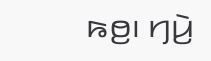ꤒꤥ꤬꤯ ꤚꤣꤧ꤬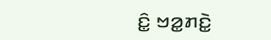ꤢꤨ꤭ ꤠꤤ꤭ꤊꤢꤧ꤭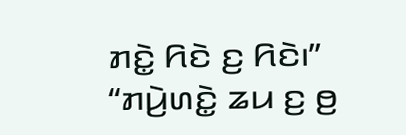ꤊꤢꤧ꤭ ꤖꤢꤧ ꤢ꤬ ꤖꤢꤧ꤯”
“ꤊꤣꤧ꤬ꤛꤢꤧ꤭ ꤘꤣ ꤢ꤬ ꤥ꤬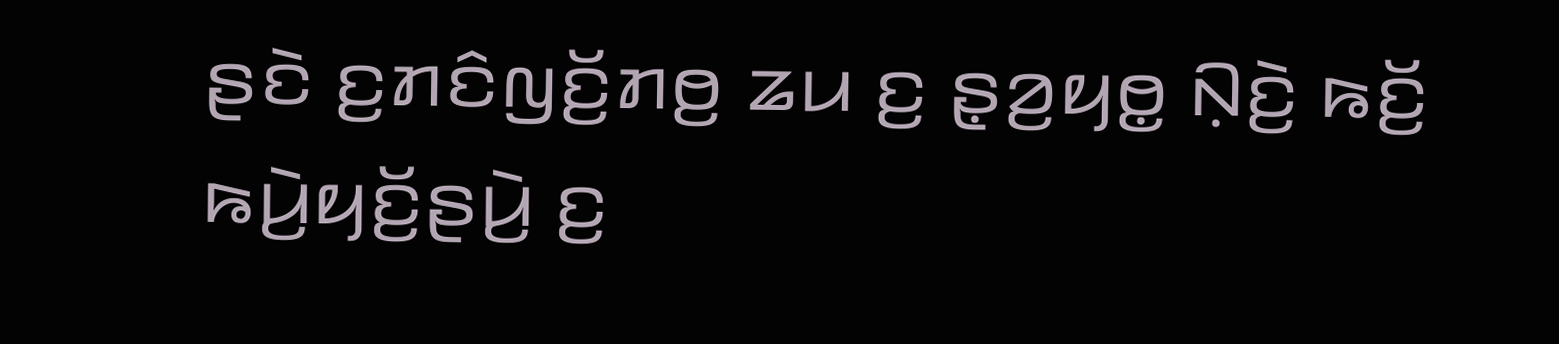ꤔꤢꤧ ꤢ꤬ꤊꤢꤨꤜꤢꤩ꤬ꤊꤥ꤬ ꤘꤣ ꤢ꤬ ꤔ꤫ꤤ꤬ꤟꤥ꤭ ꤡ꤫ꤢꤧ꤬ ꤒꤢꤩ꤬ ꤒꤣꤧ꤬ꤟꤢꤩ꤬ꤔꤣꤧ꤬ ꤢ꤬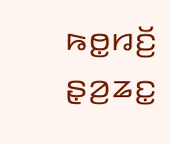ꤒꤥ꤭ꤙꤢꤩ꤬ ꤔ꤫ꤤ꤬ꤘꤢ꤭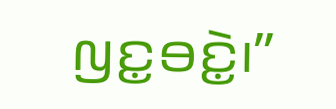ꤜꤢ꤭ꤋꤢꤧ꤭꤯”